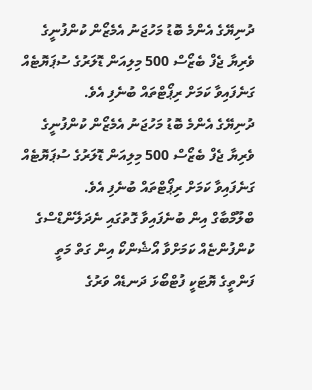ދުނިޔޭގެ އެންމެ ބޮޑު މަހުޖަނު އެމެޒޯން ކުންފުނީގެ ވެރިޔާ ޖެފް ބެޒޯސް 500 މިލިއަން ޑޮލަރުގެ ސުޕަޔޮޓެއް ގަނެފައިވާ ކަމަށް ރިޕޯޓްތައް ބުނެފި އެވެ.
ދުނިޔޭގެ އެންމެ ބޮޑު މަހުޖަނު އެމެޒޯން ކުންފުނީގެ ވެރިޔާ ޖެފް ބެޒޯސް 500 މިލިއަން ޑޮލަރުގެ ސުޕަޔޮޓެއް ގަނެފައިވާ ކަމަށް ރިޕޯޓްތައް ބުނެފި އެވެ.
ބްލޫމްބާގް އިން ބުނެފައިވާ ގޮތުގައި ނެދަލޭންޑްސްގެ ކުންފުންޏެއް ކަމަށްވާ އޯޝެންކޯ އިން ގަތް މަތީ ފަންތީގެ ޔޮޓަކީ ފުޓްބޯޅަ ދަނޑެއް ވަރުގެ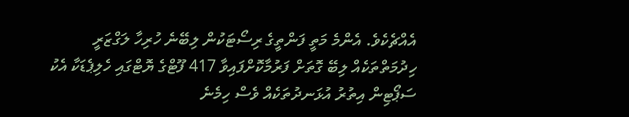އެއްޗެކެވެ. އެންމެ މަތީ ފަންތީގެ ރިސޯޓަކުން ލިބޭނެ ހުރިހާ ލަގްޒަރީ ހިދުމަތްތަކެއް ލިބޭ ގޮތަށް ފަރުމާކޮށްފައިވާ 417 ފޫޓްގެ ޔޮޓްގައި ހެލިޕެޑަކާ އެކު ސަޕޯޓިން އިތުރު އުޅަނދުތަކެއް ވެސް ހިމެނެ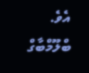އެވެ.
ބްލޫމްބާގް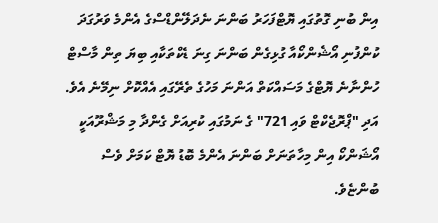އިން ބުނި ގޮތުގައި ޔޮޓްފަހަރު ބަންނަ ނެދަލޭންޑްސްގެ އެންމެ ވަރުގަދަ ކުންފުނި އޯޝެންކޯއާ ގުޅިގެން ބަންނަ ގިނަ ޑެކްތަކާއި ބިޔަ ތިން މާސްޓް ހުންނާނެ ޔޮޓްގެ މަސައްކަތް އަންނަ މަހުގެ ތެރޭގައި އެއްކޮށް ނިމޭނެ އެވެ. އަދި "ޕްރޮޖެކްޓް ވައި 721" ގެ ނަމުގައި ކުރިއަށް ގެންދާ މި މަޝްރޫއަކީ އޯޝަންކޯ އިން މިހާތަނަށް ބަންނަ އެންމެ ބޮޑު ޔޮޓް ކަމަށް ވެސް ބުންޏެވެ.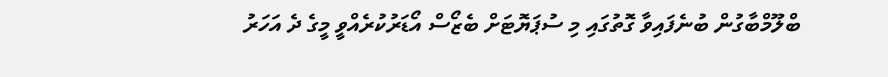ބްލޫމްބާގުން ބުނެފައިވާ ގޮތުގައި މި ސުޕަޔޮޓަށް ބެޒޯސް އޯޑަރުކުރެއްވީ މީގެ ދެ އަހަރު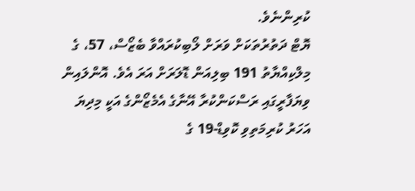ކުރިންނެވެ.
ޔޮޓް ދަތުރުތަކަށް ވަރަށް ލޯބިކުރައްވާ ބެޒޯސް، 57، ގެ މިލްކިއްޔާތު 191 ބިލިއަން ޑޮލަރަށް އަރަ އެވެ. އޮންލައިން ވިޔަފާރީގައި ރަސްކަންކުރާ އޭނާގެ އެމެޒޯންގެ އަކީ މިދިޔަ އަހަރު ކުރިމަތިވި ކޮވިޑް-19 ގެ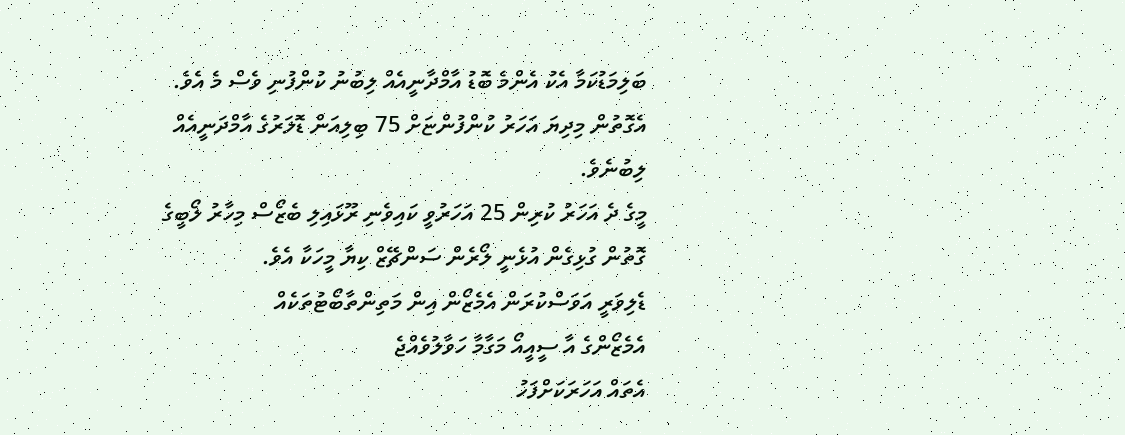ބަލިމަޑުކަމާ އެކު އެންމެ ބޮޑު އާމްދާނީއެއް ލިބުނު ކުންފުނި ވެސް މެ އެވެ. އެގޮތުން މިދިޔަ އަހަރު ކުންފުންޏަށް 75 ބިލިއަން ޑޮލަރުގެ އާމްދަނީއެއް ލިބުނެވެ.
މީގެ ދެ އަހަރު ކުރިން 25 އަހަރުވީ ކައިވެނި ރޫޅައިލި ބެޒޯސް މިހާރު ލޯބީގެ ގޮތުން ގުޅިގެން އުޅެނީ ލޯރެން ސަންޗޭޒް ކިޔާ މީހަކާ އެވެ.
ޑެލިވަރީ އަވަސްކުރަން އެމެޒޯން އިން މަތިންތާބޯޓުތަކެއް
އެމެޒޯންގެ އާ ސީއީއޯ މަގާމާ ހަވާލުވެއްޖެ
އެތައް އަހަރަކަށްފަހު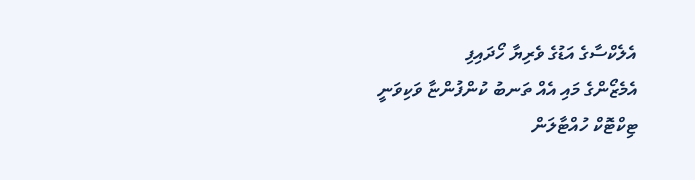އެލެކްސާގެ އަޑުގެ ވެރިޔާ ހޯދައިފި
އެމެޒޯންގެ މައި އެއް ތަނބު ކުންފުންޏާ ވަކިވަނީ
ޓިކްޓޮކް ހުއްޓާލަން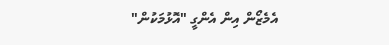އެމެޒޯން އިން އެންގީ "އޮޅުމަކުން"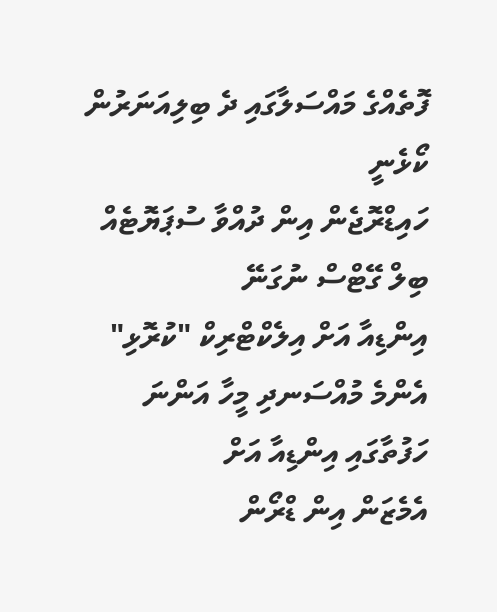ފޮތެއްގެ މައްސަލާގައި ދެ ބިލިއަނަރުން ކޯޅެނީ
ހައިޑްރޮޖެން އިން ދުއްވާ ސުޕަޔޮޓެއް ބިލް ގޭޓްސް ނުގަނޭ
އިންޑިއާ އަށް އިލެކްޓްރިކް "ކުރޮޅި"
އެންމެ މުއްސަނދި މީހާ އަންނަ ހަފުތާގައި އިންޑިއާ އަށް
އެމެޒަން އިން ޑްރޯން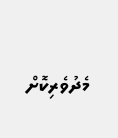މެދުވެރިކޮށް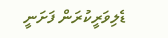ޑެލިވަރީކުރަން ފަށަނީ